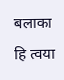बलाका हि त्वया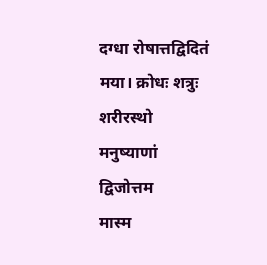दग्धा रोषात्तद्विदितं मया। क्रोधः शत्रुः शरीरस्थो मनुष्याणां द्विजोत्तम
मास्म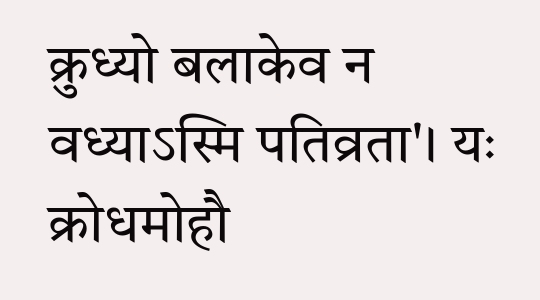क्रुध्यो बलाकेव न वध्याऽस्मि पतिव्रता'। यः क्रोधमोहौ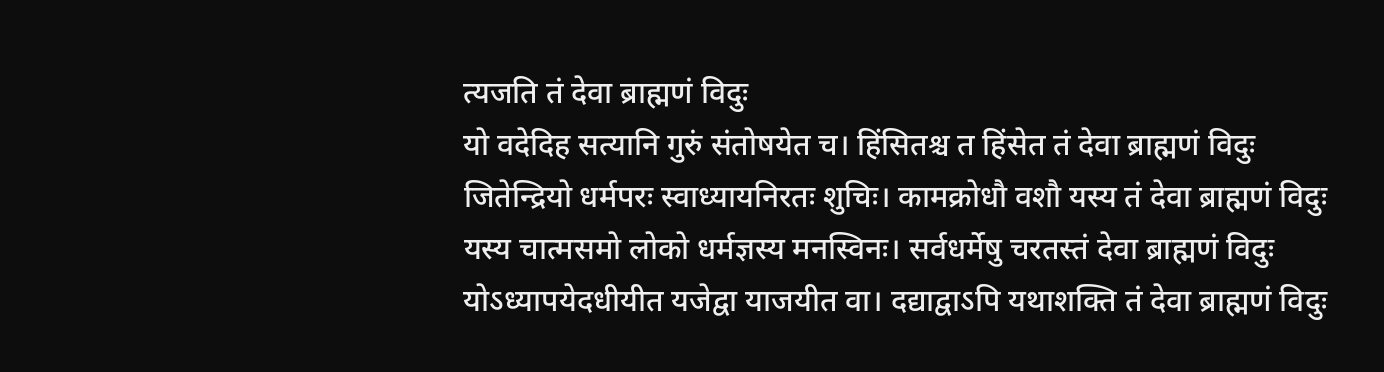त्यजति तं देवा ब्राह्मणं विदुः
यो वदेदिह सत्यानि गुरुं संतोषयेत च। हिंसितश्च त हिंसेत तं देवा ब्राह्मणं विदुः
जितेन्द्रियो धर्मपरः स्वाध्यायनिरतः शुचिः। कामक्रोधौ वशौ यस्य तं देवा ब्राह्मणं विदुः
यस्य चात्मसमो लोको धर्मज्ञस्य मनस्विनः। सर्वधर्मेषु चरतस्तं देवा ब्राह्मणं विदुः
योऽध्यापयेदधीयीत यजेद्वा याजयीत वा। दद्याद्वाऽपि यथाशक्ति तं देवा ब्राह्मणं विदुः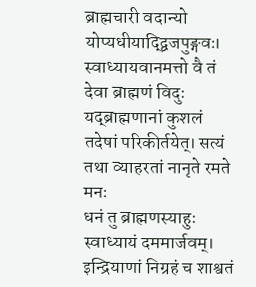ब्राह्मचारी वदान्यो योप्यधीयाद्द्विजपुङ्गवः। स्वाध्यायवानमत्तो वै तं देवा ब्राह्मणं विदुः
यद्ब्राह्मणानां कुशलं तदेषां परिकीर्तयेत्। सत्यं तथा व्याहरतां नानृते रमते मनः
धनं तु ब्राह्मणस्याहुः स्वाध्यायं दममार्जवम्। इन्द्रियाणां निग्रहं च शाश्वतं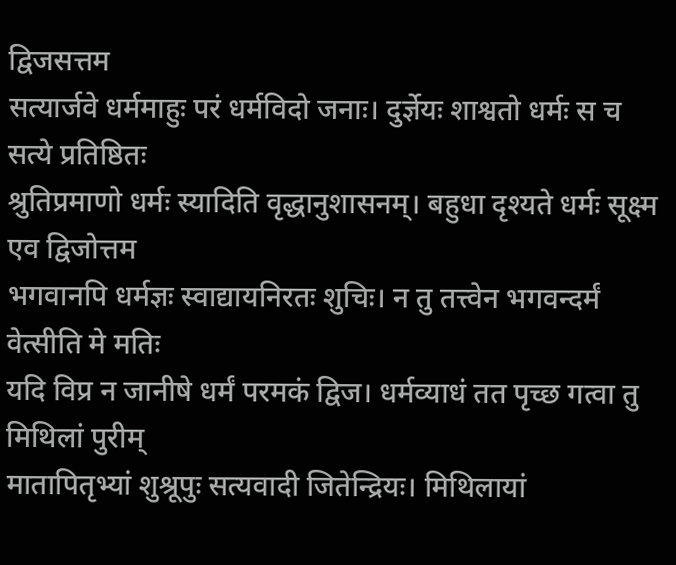द्विजसत्तम
सत्यार्जवे धर्ममाहुः परं धर्मविदो जनाः। दुर्ज्ञेयः शाश्वतो धर्मः स च सत्ये प्रतिष्ठितः
श्रुतिप्रमाणो धर्मः स्यादिति वृद्धानुशासनम्। बहुधा दृश्यते धर्मः सूक्ष्म एव द्विजोत्तम
भगवानपि धर्मज्ञः स्वाद्यायनिरतः शुचिः। न तु तत्त्वेन भगवन्दर्मं वेत्सीति मे मतिः
यदि विप्र न जानीषे धर्मं परमकं द्विज। धर्मव्याधं तत पृच्छ गत्वा तु मिथिलां पुरीम्
मातापितृभ्यां शुश्रूपुः सत्यवादी जितेन्द्रियः। मिथिलायां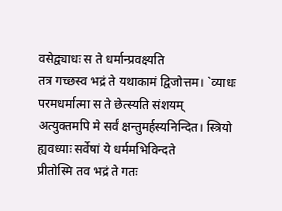वसेद्व्याधः स ते धर्मान्प्रवक्ष्यति
तत्र गच्छस्व भद्रं ते यथाकामं द्विजोत्तम। `व्याधः परमधर्मात्मा स ते छेत्स्यति संशयम्
अत्युक्तमपि मे सर्वं क्षन्तुमर्हस्यनिन्दित। स्त्रियो ह्यवध्याः सर्वेषां ये धर्ममभिविन्दते
प्रीतोस्मि तव भद्रं ते गतः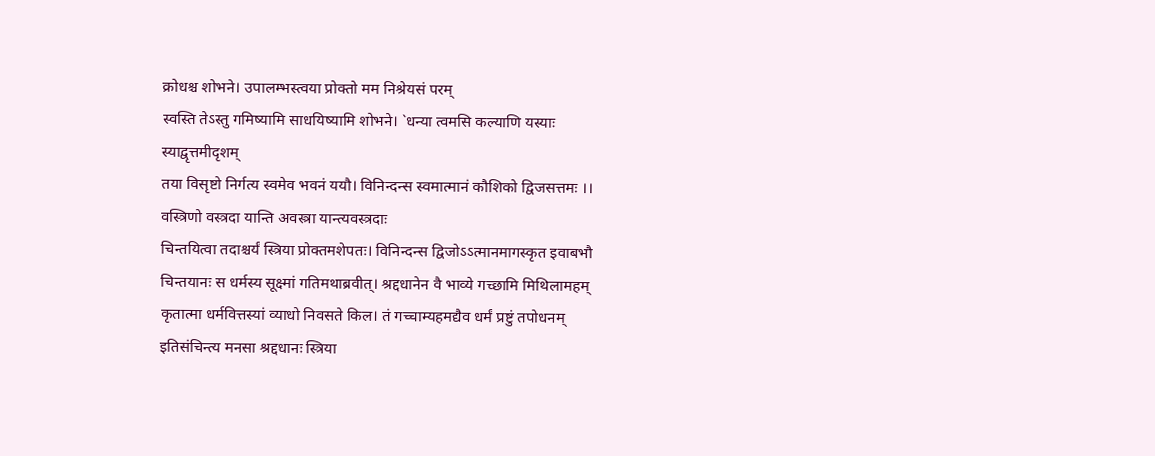क्रोधश्च शोभने। उपालम्भस्त्वया प्रोक्तो मम निश्रेयसं परम्
स्वस्ति तेऽस्तु गमिष्यामि साधयिष्यामि शोभने। `धन्या त्वमसि कल्याणि यस्याः स्याद्वृत्तमीदृशम्
तया विसृष्टो निर्गत्य स्वमेव भवनं ययौ। विनिन्दन्स स्वमात्मानं कौशिको द्विजसत्तमः ।। वस्त्रिणो वस्त्रदा यान्ति अवस्त्रा यान्त्यवस्त्रदाः
चिन्तयित्वा तदाश्चर्यं स्त्रिया प्रोक्तमशेपतः। विनिन्दन्स द्विजोऽऽत्मानमागस्कृत इवाबभौ
चिन्तयानः स धर्मस्य सूक्ष्मां गतिमथाब्रवीत्। श्रद्दधानेन वै भाव्ये गच्छामि मिथिलामहम्
कृतात्मा धर्मवित्तस्यां व्याधो निवसते किल। तं गच्चाम्यहमद्यैव धर्मं प्रष्टुं तपोधनम्
इतिसंचिन्त्य मनसा श्रद्दधानः स्त्रिया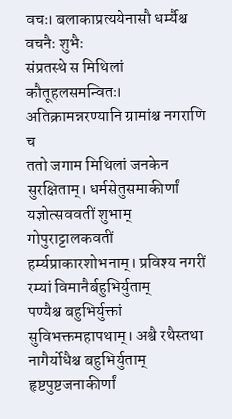वचः। बलाकाप्रत्ययेनासौ धर्म्यैश्च वचनैः शुभैः
संप्रतस्थे स मिथिलां कौतूहलसमन्वितः। अतिक्रामन्नरण्यानि ग्रामांश्च नगराणि च
ततो जगाम मिथिलां जनकेन सुरक्षिताम्। धर्मसेतुसमाकीर्णां यज्ञोत्सववतीं शुभाम्
गोपुराट्टालकवतीं हर्म्यप्राकारशोभनाम्। प्रविश्य नगरीं रम्यां विमानैर्बहुभिर्युताम्
पण्यैश्च बहुभिर्युक्तां सुविभक्तमहापथाम्। अश्वै रथैस्तथा नागैर्योधैश्च बहुभिर्युताम्
हृष्टपुष्टजनाकीर्णां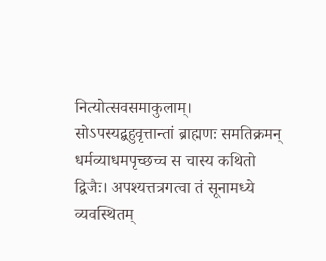नित्योत्सवसमाकुलाम्। सोऽपस्यद्बहुवृत्तान्तां ब्राह्मणः समतिक्रमन्
धर्मव्याधमपृच्छच्च स चास्य कथितो द्विजैः। अपश्यत्तत्रगत्वा तं सूनामध्ये व्यवस्थितम्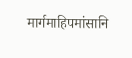मार्गमाहिपमांसानि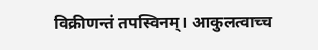विक्रीणन्तं तपस्विनम्। आकुलत्वाच्च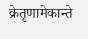क्रेतृणामेकान्ते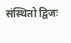संस्थितो द्विजः